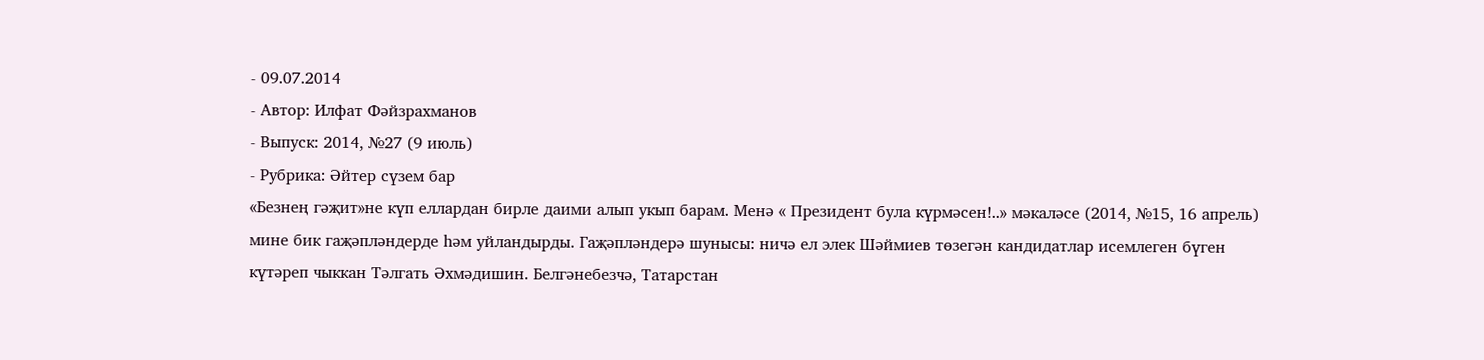- 09.07.2014
- Автор: Илфат Фәйзрахманов
- Выпуск: 2014, №27 (9 июль)
- Рубрика: Әйтер сүзем бар
«Безнең гәҗит»не күп еллардан бирле даими алып укып барам. Менә « Президент була күрмәсен!..» мәкаләсе (2014, №15, 16 апрель) мине бик гаҗәпләндерде һәм уйландырды. Гаҗәпләндерә шунысы: ничә ел элек Шәймиев төзегән кандидатлар исемлеген бүген күтәреп чыккан Тәлгать Әхмәдишин. Белгәнебезчә, Татарстан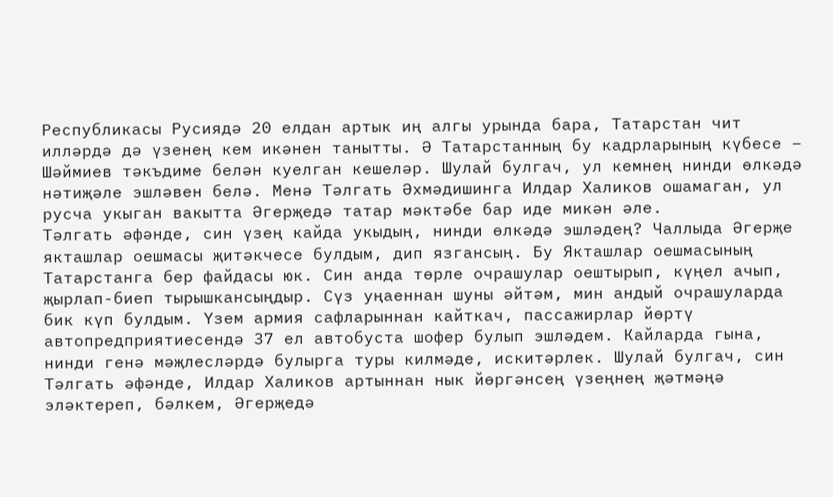Республикасы Русиядә 20 елдан артык иң алгы урында бара, Татарстан чит илләрдә дә үзенең кем икәнен танытты. Ә Татарстанның бу кадрларының күбесе – Шәймиев тәкъдиме белән куелган кешеләр. Шулай булгач, ул кемнең нинди өлкәдә нәтиҗәле эшләвен белә. Менә Тәлгать Әхмәдишинга Илдар Халиков ошамаган, ул русча укыган вакытта Әгерҗедә татар мәктәбе бар иде микән әле.
Тәлгать әфәнде, син үзең кайда укыдың, нинди өлкәдә эшләдең? Чаллыда Әгерҗе якташлар оешмасы җитәкчесе булдым, дип язгансың. Бу Якташлар оешмасының Татарстанга бер файдасы юк. Син анда төрле очрашулар оештырып, күңел ачып, җырлап-биеп тырышкансыңдыр. Сүз уңаеннан шуны әйтәм, мин андый очрашуларда бик күп булдым. Үзем армия сафларыннан кайткач, пассажирлар йөртү автопредприятиесендә 37 ел автобуста шофер булып эшләдем. Кайларда гына, нинди генә мәҗлесләрдә булырга туры килмәде, искитәрлек. Шулай булгач, син Тәлгать әфәнде, Илдар Халиков артыннан нык йөргәнсең үзеңнең җәтмәңә эләктереп, бәлкем, Әгерҗедә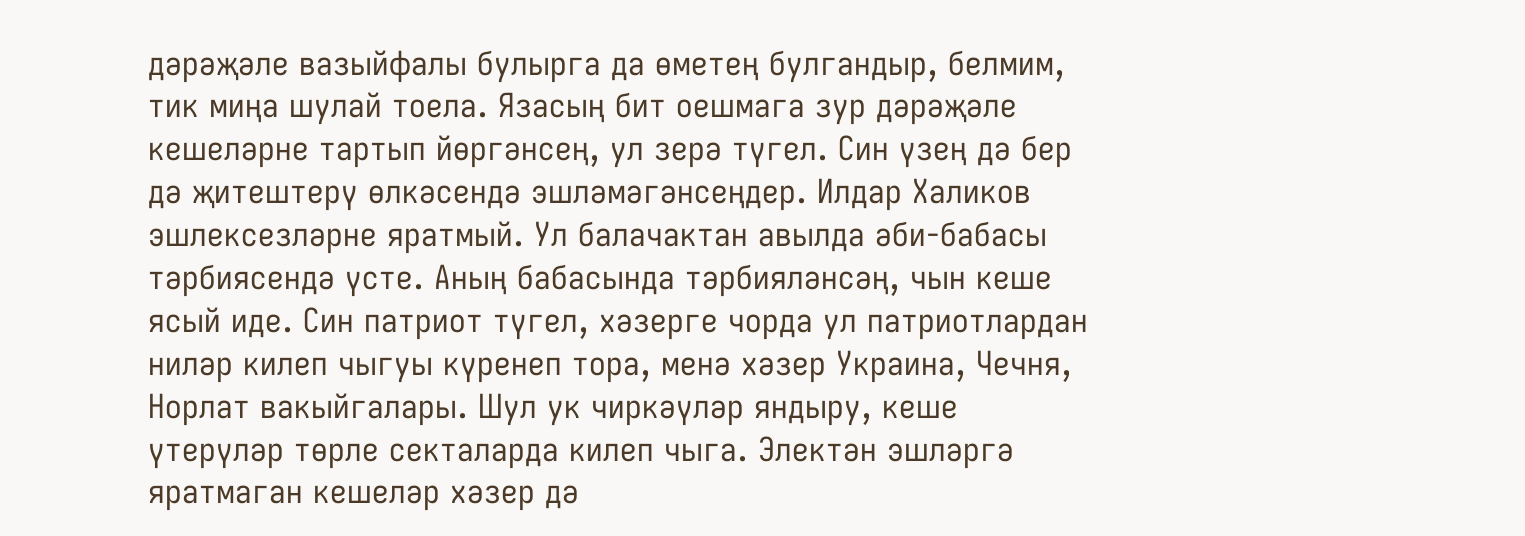дәрәҗәле вазыйфалы булырга да өметең булгандыр, белмим, тик миңа шулай тоела. Язасың бит оешмага зур дәрәҗәле кешеләрне тартып йөргәнсең, ул зерә түгел. Син үзең дә бер дә җитештерү өлкәсендә эшләмәгәнсеңдер. Илдар Халиков эшлексезләрне яратмый. Ул балачактан авылда әби-бабасы тәрбиясендә үсте. Аның бабасында тәрбияләнсәң, чын кеше ясый иде. Син патриот түгел, хәзерге чорда ул патриотлардан ниләр килеп чыгуы күренеп тора, менә хәзер Украина, Чечня, Норлат вакыйгалары. Шул ук чиркәүләр яндыру, кеше үтерүләр төрле секталарда килеп чыга. Электән эшләргә яратмаган кешеләр хәзер дә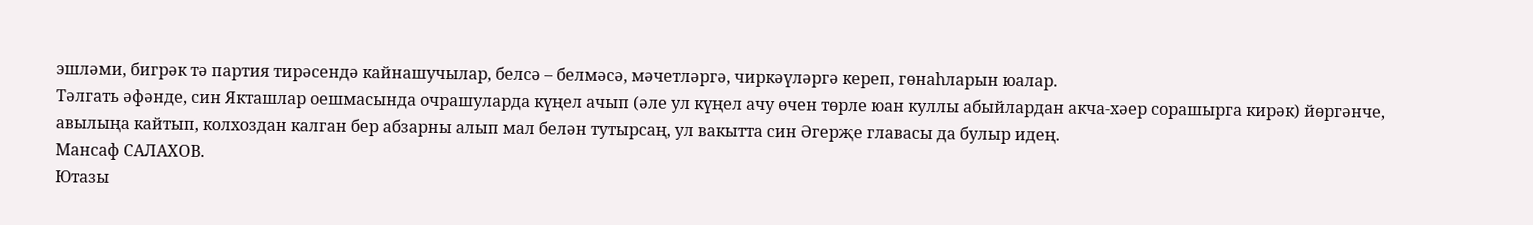эшләми, бигрәк тә партия тирәсендә кайнашучылар, белсә – белмәсә, мәчетләргә, чиркәүләргә кереп, гөнаһларын юалар.
Тәлгать әфәнде, син Якташлар оешмасында очрашуларда күңел ачып (әле ул күңел ачу өчен төрле юан куллы абыйлардан акча-хәер сорашырга кирәк) йөргәнче, авылыңа кайтып, колхоздан калган бер абзарны алып мал белән тутырсаң, ул вакытта син Әгерҗе главасы да булыр идең.
Мансаф САЛАХОВ.
Ютазы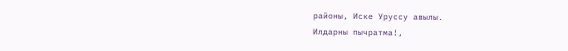районы, Иске Уруссу авылы.
Илдарны пычратма!,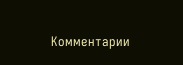Комментарии